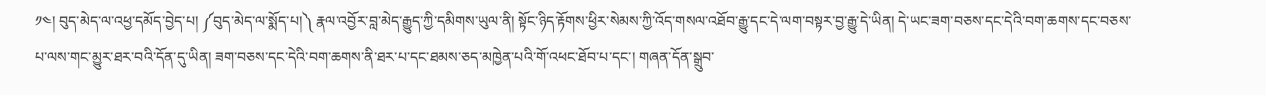༡༤། བུད་མེད་ལ་འཕྱ་དམོད་བྱེད་པ། ༼བུད་མེད་ལ་སྨོད་པ།༽ རྣལ་འབྱོར་བླ་མེད་རྒྱུད་ཀྱི་དམིགས་ཡུལ་ནི། སྟོང་ཉིད་རྟོགས་ཕྱིར་སེམས་ཀྱི་འོད་གསལ་འཐོབ་རྒྱུ་དང་དེ་ལག་བསྟར་བྱ་རྒྱུ་དེ་ཡིན། དེ་ཡང་ཟག་བཅས་དང་དེའི་བག་ཆགས་དང་བཅས་པ་ལས་གང་མྱུར་ཐར་བའི་དོན་དུ་ཡིན། ཟག་བཅས་དང་དེའི་བག་ཆགས་ནི་ཐར་པ་དང་ཐམས་ཅད་མཁྱེན་པའི་གོ་འཕང་ཐོབ་པ་དང་། གཞན་དོན་སྒྲུབ་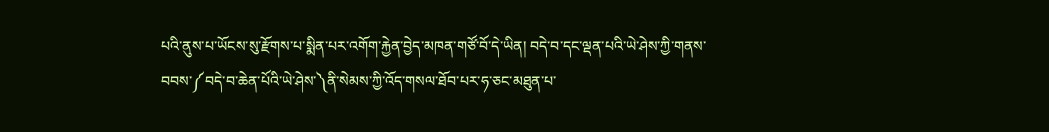པའི་ནུས་པ་ཡོངས་སུ་རྫོགས་པ་སྨིན་པར་འགོག་རྐྱེན་བྱེད་མཁན་གཙོ་བོ་དེ་ཡིན། བདེ་བ་དང་ལྡན་པའི་ཡེ་ཤེས་ཀྱི་གནས་བབས་༼བདེ་བ་ཆེན་པོའི་ཡེ་ཤེས་༽ནི་སེམས་ཀྱི་འོད་གསལ་ཐོབ་པར་ཧ་ཅང་མཐུན་པ་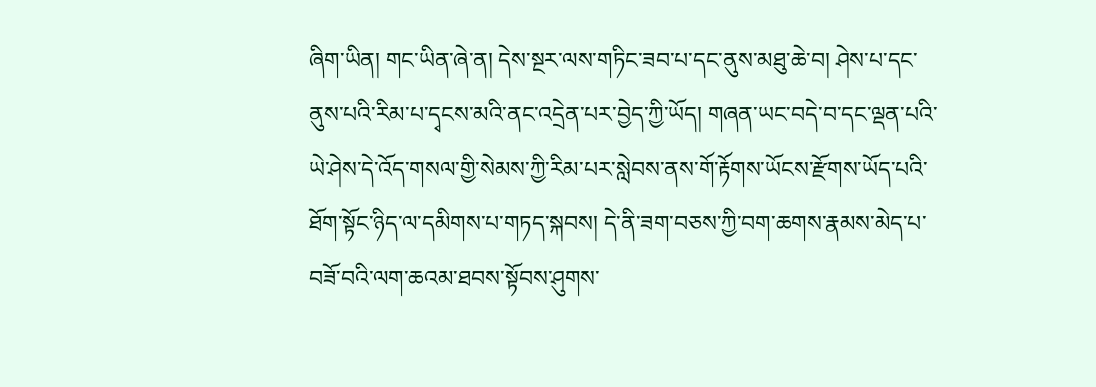ཞིག་ཡིན། གང་ཡིན་ཞེ་ན། དེས་སྔར་ལས་གཏིང་ཟབ་པ་དང་ནུས་མཐུ་ཆེ་བ། ཤེས་པ་དང་ནུས་པའི་རིམ་པ་དྭངས་མའི་ནང་འདྲེན་པར་བྱེད་ཀྱི་ཡོད། གཞན་ཡང་བདེ་བ་དང་ལྡན་པའི་ཡེ་ཤེས་དེ་འོད་གསལ་གྱི་སེམས་ཀྱི་རིམ་པར་སླེབས་ནས་གོ་རྟོགས་ཡོངས་རྫོགས་ཡོད་པའི་ཐོག་སྟོང་ཉིད་ལ་དམིགས་པ་གཏད་སྐབས། དེ་ནི་ཟག་བཅས་ཀྱི་བག་ཆགས་རྣམས་མེད་པ་བཟོ་བའི་ལག་ཆའམ་ཐབས་སྟོབས་ཤུགས་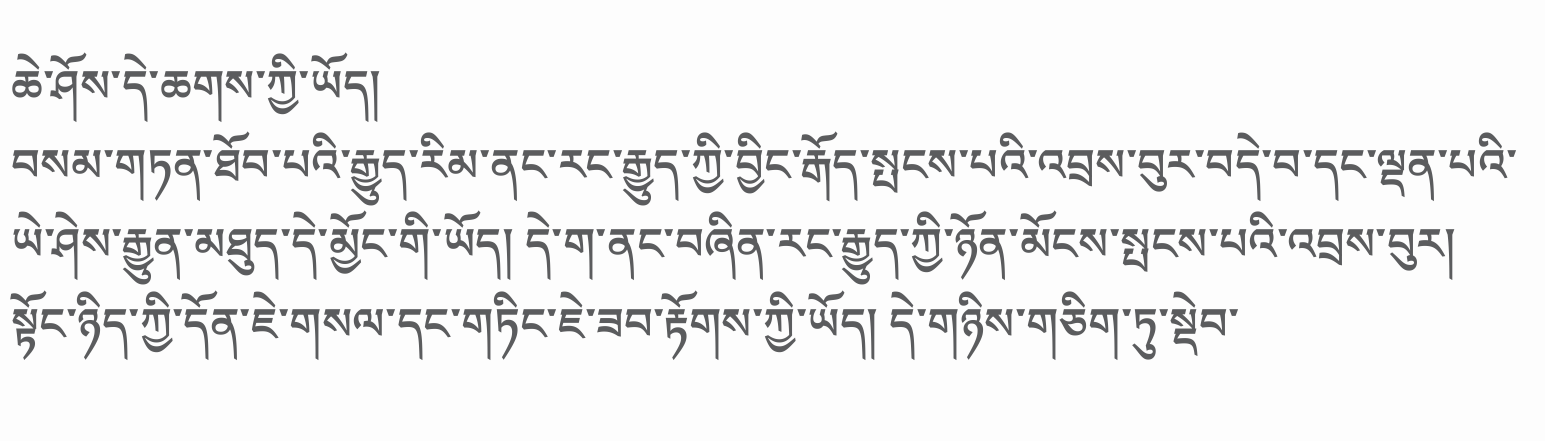ཆེ་ཤོས་དེ་ཆགས་ཀྱི་ཡོད།
བསམ་གཏན་ཐོབ་པའི་རྒྱུད་རིམ་ནང་རང་རྒྱུད་ཀྱི་བྱིང་རྒོད་སྤངས་པའི་འབྲས་བུར་བདེ་བ་དང་ལྡན་པའི་ཡེ་ཤེས་རྒྱུན་མཐུད་དེ་མྱོང་གི་ཡོད། དེ་ག་ནང་བཞིན་རང་རྒྱུད་ཀྱི་ཉོན་མོངས་སྤངས་པའི་འབྲས་བུར།  སྟོང་ཉིད་ཀྱི་དོན་ཇེ་གསལ་དང་གཏིང་ཇེ་ཟབ་རྟོགས་ཀྱི་ཡོད། དེ་གཉིས་གཅིག་ཏུ་སྡེབ་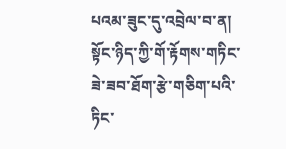པའམ་ཟུང་དུ་འབྲེལ་བ་ན། སྟོང་ཉིད་ཀྱི་གོ་རྟོགས་གཏིང་ཟེ་ཟབ་ཐོག་རྩེ་གཅིག་པའི་ཏིང་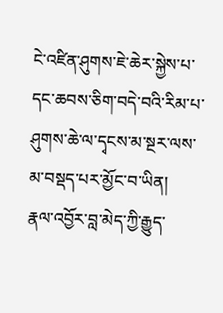ངེ་འཛིན་ཤུགས་ཇེ་ཆེར་སྐྱེས་པ་དང་ཆབས་ཅིག་བདེ་བའི་རིམ་པ་ཤུགས་ཆེ་ལ་དྭངས་མ་སྔར་ལས་མ་བསྡད་པར་མྱོང་བ་ཡིན།
རྣལ་འབྱོར་བླ་མེད་ཀྱི་རྒྱུད་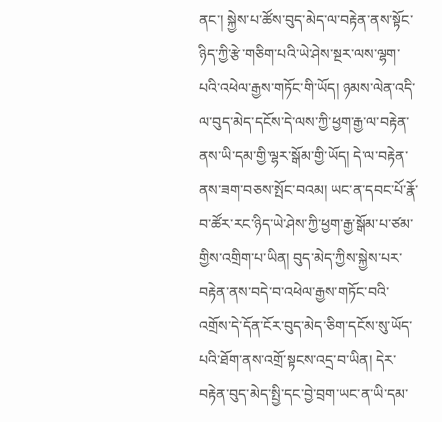ནང་། སྐྱེས་པ་ཚོས་བུད་མེད་ལ་བརྟེན་ནས་སྟོང་ཉིད་ཀྱི་རྩེ་གཅིག་པའི་ཡེ་ཤེས་སྔར་ལས་ལྷག་པའི་འཕེལ་རྒྱས་གཏོང་གི་ཡོད། ཉམས་ལེན་འདི་ལ་བུད་མེད་དངོས་དེ་ལས་ཀྱི་ཕྱག་རྒྱ་ལ་བརྟེན་ནས་ཡི་དམ་གྱི་ལྷར་སྒོམ་གྱི་ཡོད། དེ་ལ་བརྟེན་ནས་ཟག་བཅས་སྤོང་བའམ། ཡང་ན་དབང་པོ་རྣོ་བ་ཚོར་རང་ཉིད་ཡེ་ཤེས་ཀྱི་ཕྱག་རྒྱ་སྒོམ་པ་ཙམ་གྱིས་འགྲིག་པ་ཡིན། བུད་མེད་ཀྱིས་སྐྱེས་པར་བརྟེན་ནས་བདེ་བ་འཕེལ་རྒྱས་གཏོང་བའི་འགྲོས་དེ་དོན་ངོར་བུད་མེད་ཅིག་དངོས་སུ་ཡོད་པའི་ཐོག་ནས་འགྲོ་སྟངས་འདྲ་བ་ཡིན། དེར་བརྟེན་བུད་མེད་སྤྱི་དང་བྱེ་བྲག་ཡང་ན་ཡི་དམ་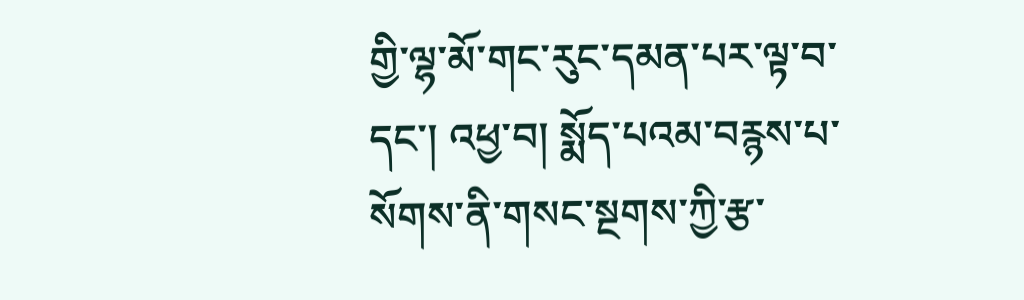གྱི་ལྷ་མོ་གང་རུང་དམན་པར་ལྟ་བ་དང་། འཕྱ་བ། སྨོད་པའམ་བརྙས་པ་སོགས་ནི་གསང་སྔགས་ཀྱི་རྩ་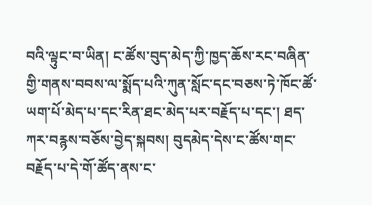བའི་ལྟུང་བ་ཡིན། ང་ཚོས་བུད་མེད་ཀྱི་ཁྱད་ཆོས་རང་བཞིན་གྱི་གནས་བབས་ལ་སྨོད་པའི་ཀུན་སློང་དང་བཅས་ཏེ་ཁོང་ཚོ་ཡག་པོ་མེད་པ་དང་རིན་ཐང་མེད་པར་བརྗོད་པ་དང་། ཐད་ཀར་བརྙས་བཅོས་བྱེད་སྐབས། བུདམེད་དེས་ང་ཚོས་གང་བརྗོད་པ་དེ་གོ་ཚོད་ནས་ང་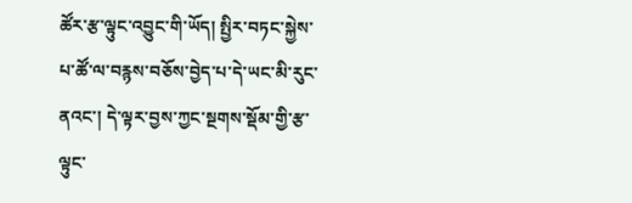ཚོར་རྩ་ལྟུང་འབྱུང་གི་ཡོད། སྤྱིར་བཏང་སྐྱེས་པ་ཚོ་ལ་བརྙས་བཅོས་བྱེད་པ་དེ་ཡང་མི་རུང་ནའང་། དེ་ལྟར་བྱས་ཀྱང་སྔགས་སྡོམ་གྱི་རྩ་ལྟུང་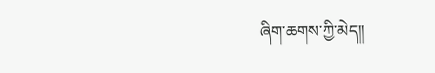ཞིག་ཆགས་ཀྱི་མེད།།